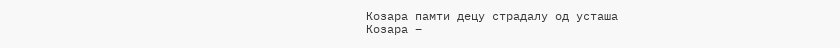Козара памти децу страдалу од усташа
Козара –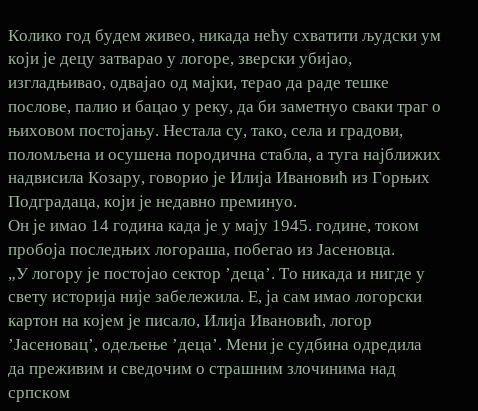Колико год будем живео, никада нећу схватити људски ум који је децу затварао у логоре, зверски убијао, изгладњивао, одвајао од мајки, терао да раде тешке послове, палио и бацао у реку, да би заметнуо сваки траг о њиховом постојању. Нестала су, тако, села и градови, поломљена и осушена породична стабла, а туга најближих надвисила Козару, говорио је Илија Ивановић из Горњих Подградаца, који је недавно преминуо.
Он је имао 14 година када је у мају 1945. године, током пробоја последњих логораша, побегао из Јасеновца.
„У логору је постојао сектор ’деца’. То никада и нигде у свету историја није забележила. Е, ја сам имао логорски картон на којем је писало, Илија Ивановић, логор ’Јасеновац’, одељење ’деца’. Мени је судбина одредила да преживим и сведочим о страшним злочинима над српском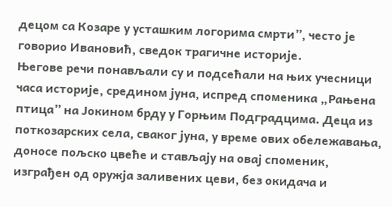децом са Козаре у усташким логорима смрти”, често је говорио Ивановић, сведок трагичне историје.
Његове речи понављали су и подсећали на њих учесници часа историје, средином јуна, испред споменика „Рањена птица” на Јокином брду у Горњим Подградцима. Деца из поткозарских села, сваког јуна, у време ових обележавања, доносе пољско цвеће и стављају на овај споменик, изграђен од оружја заливених цеви, без окидача и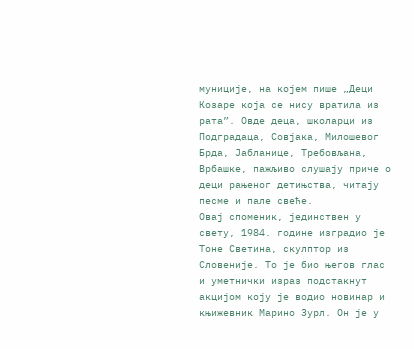муниције, на којем пише „Деци Козаре која се нису вратила из рата”. Овде деца, школарци из Подградаца, Совјака, Милошевог Брда, Јабланице, Требовљана, Врбашке, пажљиво слушају приче о деци рањеног детињства, читају песме и пале свеће.
Овај споменик, јединствен у свету, 1984. године изградио је Тоне Светина, скулптор из Словеније. То је био његов глас и уметнички израз подстакнут акцијом коју је водио новинар и књижевник Марино Зурл. Он је у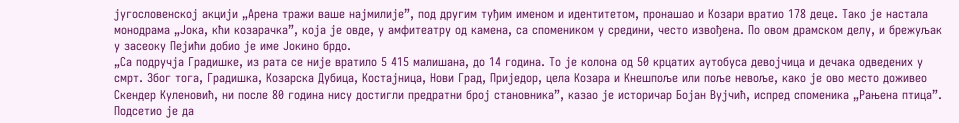југословенској акцији „Арена тражи ваше најмилије”, под другим туђим именом и идентитетом, пронашао и Козари вратио 178 деце. Тако је настала монодрама „Јока, кћи козарачка”, која је овде, у амфитеатру од камена, са спомеником у средини, често извођена. По овом драмском делу, и брежуљак у засеоку Пејићи добио је име Јокино брдо.
„Са подручја Градишке, из рата се није вратило 5 415 малишана, до 14 година. То је колона од 50 крцатих аутобуса девојчица и дечака одведених у смрт. Због тога, Градишка, Козарска Дубица, Костајница, Нови Град, Приједор, цела Козара и Кнешпоље или поље невоље, како је ово место доживео Скендер Куленовић, ни после 80 година нису достигли предратни број становника”, казао је историчар Бојан Вујчић, испред споменика „Рањена птица”. Подсетио је да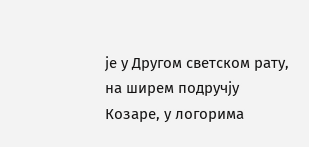је у Другом светском рату, на ширем подручју Козаре, у логорима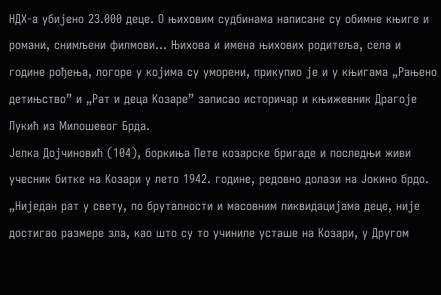НДХ-а убијено 23.000 деце. О њиховим судбинама написане су обимне књиге и романи, снимљени филмови... Њихова и имена њихових родитеља, села и године рођења, логоре у којима су уморени, прикупио је и у књигама „Рањено детињство” и „Рат и деца Козаре” записао историчар и књижевник Драгоје Лукић из Милошевог Брда.
Јелка Дојчиновић (104), боркиња Пете козарске бригаде и последњи живи учесник битке на Козари у лето 1942. године, редовно долази на Јокино брдо.
„Ниједан рат у свету, по бруталности и масовним ликвидацијама деце, није достигао размере зла, као што су то учиниле усташе на Козари, у Другом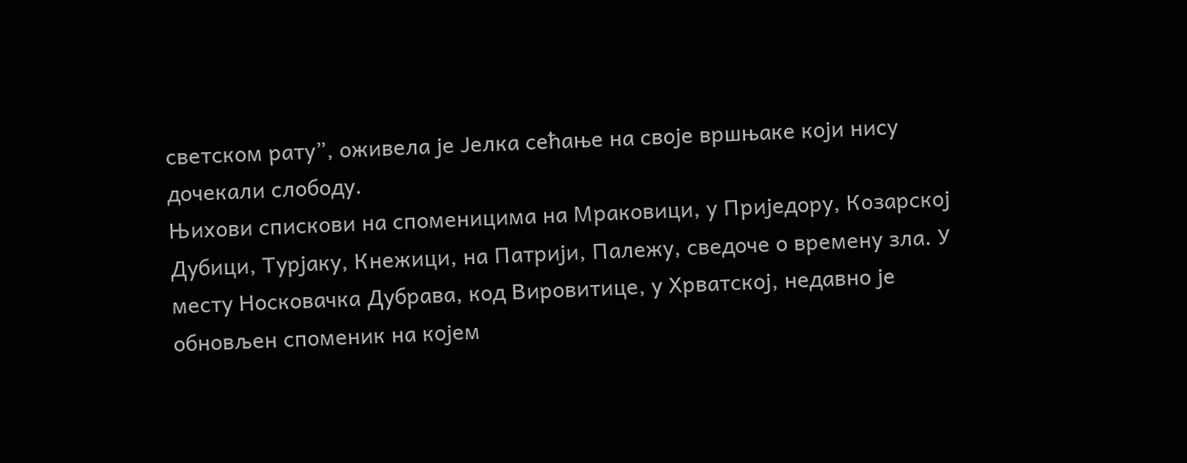светском рату”, оживела је Јелка сећање на своје вршњаке који нису дочекали слободу.
Њихови спискови на споменицима на Мраковици, у Приједору, Козарској Дубици, Турјаку, Кнежици, на Патрији, Палежу, сведоче о времену зла. У месту Носковачка Дубрава, код Вировитице, у Хрватској, недавно је обновљен споменик на којем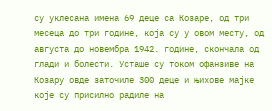су уклесана имена 69 деце са Козаре, од три месеца до три године, која су у овом месту, од августа до новембра 1942. године, скончала од глади и болести. Усташе су током офанзиве на Козару овде заточиле 300 деце и њихове мајке које су присилно радиле на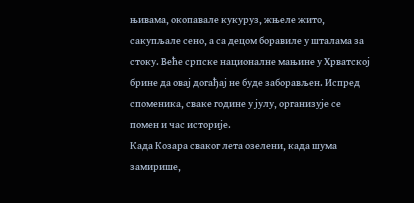њивама, окопавале кукуруз, жњеле жито, сакупљале сено, а са децом боравиле у шталама за стоку. Веће српске националне мањине у Хрватској брине да овај догађај не буде заборављен. Испред споменика, сваке године у јулу, организује се помен и час историје.
Када Козара сваког лета озелени, када шума замирише,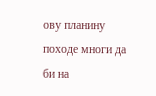ову планину походе многи да би на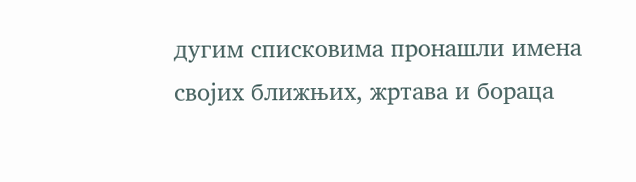дугим списковима пронашли имена својих ближњих, жртава и бораца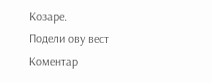Козаре.
Подели ову вест
Комeнтар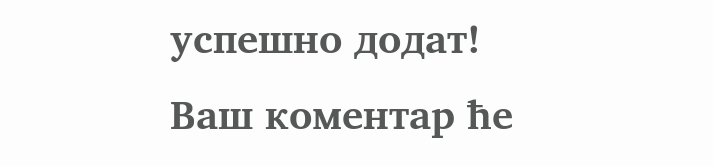успeшно додат!
Ваш комeнтар ћe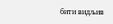бити видљив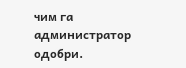чим га администратор одобри.